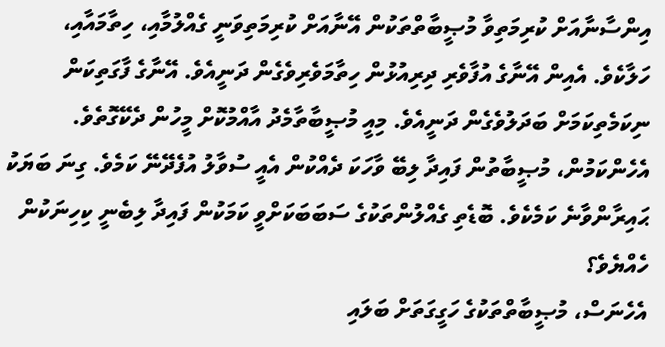އިންސާނާއަށް ކުރިމަތިވާ މުޞީބާތްތަކުން އޭނާއަށް ކުރިމަތިވަނީ ގެއްލުމާއި، ހިތާމައާއި، ހަލާކެވެ. އެއިން އޭނާގެ އުފާވެރި ދިރިއުޅުން ހިތާމަވެރިވެގެން ދަނީއެވެ. އޭނާގެ ފާގަތިކަން ނިކަމެތިކަމަށް ބަދަލުވެގެން ދަނީއެވެ. މިއީ މުޞީބާތާމެދު އާއްމުކޮށް މީހުން ދެކޭގޮތެވެ.
އެހެންކަމުން، މުޞީބާތުން ފައިދާ ލިބޭ ވާހަކަ ދެއްކުން އެއީ ސުވާލު އުފެދޭނޭ ކަމެވެ. ގިނަ ބަޔަކު ޙައިރާންވާނެ ކަމެކެވެ. ބޮޑެތި ގެއްލުންތަކުގެ ސަބަބަކަށްވީ ކަމަކުން ފައިދާ ލިބެނީ ކިހިނަކުން ހެއްޔެވެ؟
އެހެނަސް، މުޞީބާތްތަކުގެ ހަގީގަތަށް ބަލައި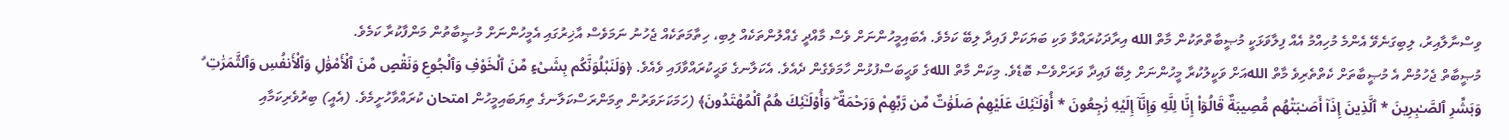ވިސްނާލާއިރު، ލިބިގަނެވޭ އެންމެ މުހިއްމު އެއް ފިލާވަޅަކީ މުޞީބާތްތަކުން މާތް الله އިރާދަކުރައްވާ ވަކި ބަޔަކަށް ފައިދާ ލިބޭ ކަމެވެ. އެބައިމީހުންނަށް ވެސް މާއްދީ ގެއްލުންތަކެއް ލިބި، ހިތާމަތަކެއް ޖެހުނު ނަމަވެސް އާޚިރުގައި އެމީހުންނަށް މުޞީބާތުން މަންފާކުރާ ކަމެވެ.
މުޞީބާތް ޖެހުމުން އެ މުޞީބާތަށް ކެތްތެރިވެ މާތް اللهއަށް ވަކީލުކުރާ މީހުންނަށް ލިބޭ ފައިދާ ވަރަށްވެސް ބޮޑެވެ. މިކަން މާތް اللهގެ ވަޙީބަސްފުޅުން ހާމަވެގެން ދެއެވެ. އެކަލާނގެ ވަޙީކުރައްވާފައި ވެއެވެ. ﴿وَلَنَبْلُوَنَّكُم بِشَىْءٍ مِّنَ ٱلْخَوْفِ وَٱلْجُوعِ وَنَقْصٍ مِّنَ ٱلْأَمْوَٰلِ وَٱلْأَنفُسِ وَٱلثَّمَرَٰتِ ۗ وَبَشِّرِ ٱلصَّـٰبِرِينَ * ٱلَّذِينَ إِذَآ أَصَـٰبَتْهُم مُّصِيبَةٌ قَالُوٓا۟ إِنَّا لِلَّهِ وَإِنَّآ إِلَيْهِ رَٰجِعُونَ * أُو۟لَـٰٓئِكَ عَلَيْهِمْ صَلَوَٰتٌ مِّن رَّبِّهِمْ وَرَحْمَةٌ ۖ وَأُو۟لَـٰٓئِكَ هُمُ ٱلْمُهْتَدُونَ﴾ (ހަމަކަށަވަރުން ތިމަންރަސްކަލާނގެ ތިޔަބައިމީހުން امتحان ކުރައްވާހުށީމެވެ. (އެއީ) ބިރުވެރިކަމާއި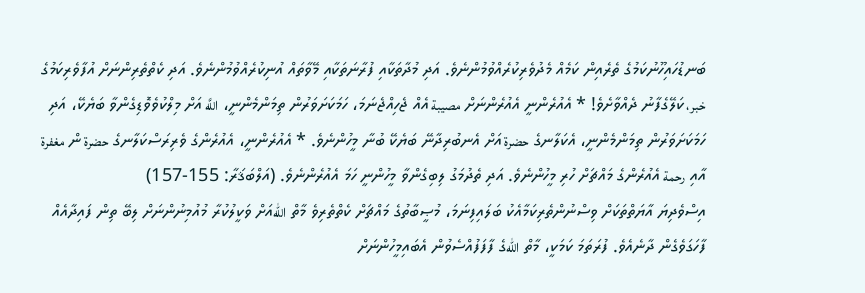ބަނޑުހައިހޫނުކަމުގެ ތެރެއިން ކަމެއް މެދުވެރިކުރެއްވުމުންނެވެ. އަދި މުދާތަކާއި ފުރާނަތަކާއި މޭވާތައް އުނިކުރެއްވުމުންނެވެ. އަދި ކެތްތެރިންނަށް އުފާވެރިކަމުގެ خبر، ކަލޭގެފާނު ދެއްވާށެވެ! * އެއުރެންނީ އެއުރެންނަށް مصيبة އެއް ޖެހިއްޖެނަމަ، ހަމަކަށަވަރުން ތިމަންމެންނީ، اللَّه އަށް މިލްކުވެވޮޑިގެންވާ ބަޔެކޭ، އަދި ހަމަކަށަވަރުން ތިމަންމެންނީ، އެކަލާނގެ حضرة އަށް އެނބުރިދާނޭ ބަޔެކޭ ބުނާ މީހުންނެވެ. * އެއުރެންނީ، އެއުރެންގެ ވެރިރަސްކަލާނގެ حضرة ން مغفرة އާއި رحمة އެއުރެންގެ މައްޗަށް ހުރި މީހުންނެވެ. އަދި ތެދުމަގު ލިބިގެންވާ މީހުންނީ ހަމަ އެއުރެންނެވެ. (އަލްބަޤަރާ: 155-157)
އިސްވެދިޔަ އާޔަތްތަކަށް ވިސްނުންތެރިކަމާއެކު ބަލައިފިނަމަ، މުޞީބާތުގެ މައްޗަށް ކެތްތެރިވެ މާތް اللهއަށް ވަކީލުކުރާ މުއުމިނުންނަށް ލިބޭ ތިން ފައިދާއެއް ފާހަގަވެގެން ދާނެއެވެ. ފުރަތަމަ ކަމަކީ، މާތް اللهގެ ފާފަފުއްސެވުން އެބައިމީހުންނަށް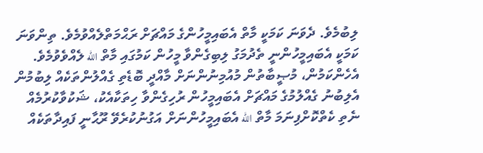ލިބުމެވެ. ދެވަނަ ކަމަކީ މާތް އެބައިމީހުންގެ މައްޗަށް ރަޙްމަތްލެއްވުމެވެ. ތިންވަނަ ކަމަކީ އެބައިމީހުންނީ ތެދުމަގު ލިބިގެންވާ މީހުން ކަމުގައި މާތް الله ލެއްވެވުމެވެ. އެހެންކަމުން، މުޞީބާތުން މުއުމިނުންނަށް މާއްދީ ބޮޑެތި ގެއްލުންތަކެއް ލިބުމުން އެލިބުނު ގެއްލުމުގެ މައްޗަށް އެބައިމީހުން ރުހިގެންވާ ހިތަކާއެކު، ޝަކުވާކުރުމެއް ނެތި ކެތްކޮށްފިނަމަ މާތް الله އެބައިމީހުންނަށް އަގުނުކުރެވޭ ރޫޙާނީ ފައިދާތަކެއް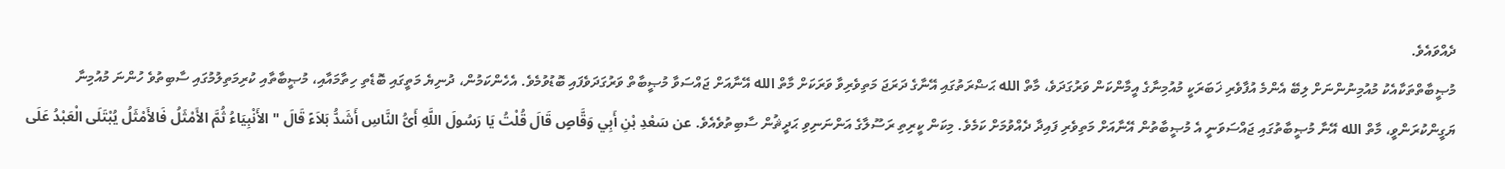ދެއްވައެވެ.
މުޞީބާތްތަކާއެކު މުއުމިނުންނަށް ލިބޭ އެންމެ އުފާވެރި ޚަބަރަކީ މުއުމިނާގެ އީމާންކަން ވަރުގަދަވެ، މާތް الله ޙަޟްރަތުގައި އޭނާގެ ދަރަޖަ މަތިވެރިވާ ވަރަކަށް މާތް الله އޭނާއަށް ޖައްސަވާ މުޞީބާތް ވަރުގަދަވެފައި ބޮޑުވުމެވެ. އެހެންކަމުން، ދުނިޔެ މަތީގައި ބޮޑެތި ހިތާމައާއި، މުޞީބާތާއި ކުރިމަތިލުމުގައި ސާބިތުވެ ހުންނަ މުއުމިނާ ޔަގީންކުރަންވީ، މާތް الله އޭނާ މުޞީބާތުގައި ޖައްސަވަނީ އެ މުޞީބާތުން އޭނާއަށް މަތިވެރި ފައިދާ ދެއްވުމަށް ކަމެވެ. މިކަން ކީރިތި ރަސޫލާގެ އަންނަނިވި ޙަދީޘުން ސާބިތުވެއެވެ. عن سَعْدِ بْنِ أَبِي وَقَّاصٍ قَالَ قُلْتُ يَا رَسُولَ اللَّهِ أَىُّ النَّاسِ أَشَدُّ بَلاَءً قَالَ " الأَنْبِيَاءُ ثُمَّ الأَمْثَلُ فَالأَمْثَلُ يُبْتَلَى الْعَبْدُ عَلَى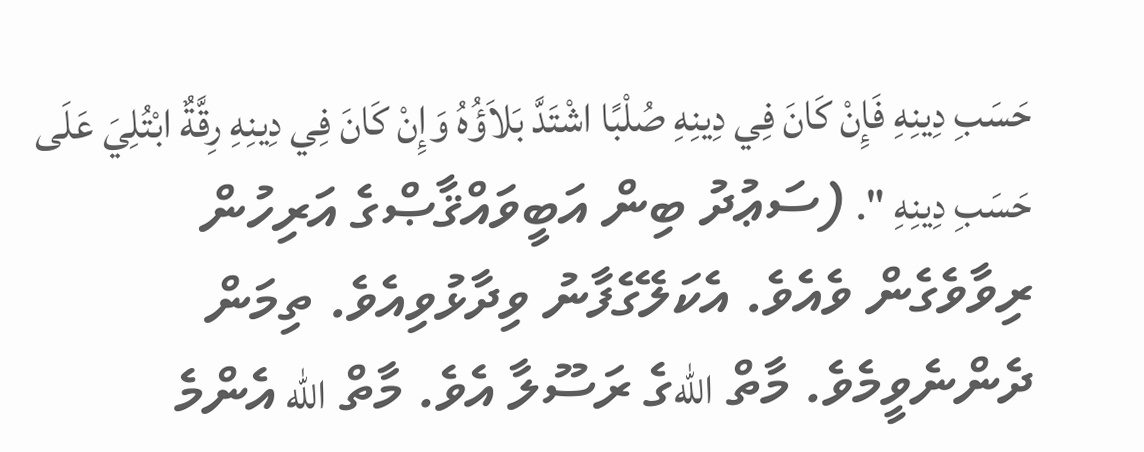حَسَبِ دِينِهِ فَإِنْ كَانَ فِي دِينِهِ صُلْبًا اشْتَدَّ بَلاَؤُهُ وَإِنْ كَانَ فِي دِينِهِ رِقَّةٌ ابْتُلِيَ عَلَى حَسَبِ دِينِهِ ". (ސަޢުދު ބިން އަބީވައްޤާޞްގެ އަރިހުން ރިވާވެގެން ވެއެވެ. އެކަލޭގެފާނު ވިދާޅުވިއެވެ. ތިމަން ދެންނެވީމެވެ. މާތް اللهގެ ރަސޫލާ އެވެ. މާތް الله އެންމެ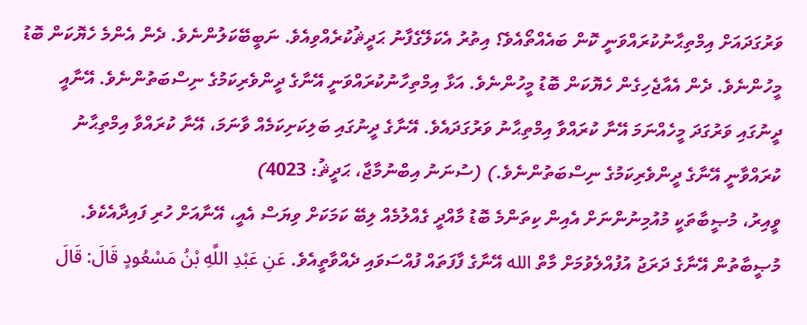ވަރުގަދައަށް އިމްތިޙާނުކުރައްވަނީ ކޮން ބައެއްތޯއެވެ؟ އިތުރު އެކަލޭގެފާނު ޙަދީޘުކުރެއްވިއެވެ. ނަބީބޭކަލުންނެވެ. ދެން އެންމެ ހެޔޮކަން ބޮޑު މީހުންނެވެ. ދެން އެއާޖެހިގެން ހެޔޮކަން ބޮޑު މީހުންނެވެ. އަޅާ އިމްތިހާނުކުރައްވަނީ އޭނާގެ ދީންވެރިކަމުގެ ނިސްބަތުންނެވެ. އޭނާއީ ދީނުގައި ވަރުގަދަ މީހެއްނަމަ އޭނާ ކުރައްވާ އިމްތިޙާނު ވަރުގަދައެވެ. އޭނާގެ ދީނުގައި ބަލިކަށިކަމެއް ވާނަމަ، އޭނާ ކުރައްވާ އިމްތިޙާނު ކުރައްވާނީ އޭނާގެ ދީންވެރިކަމުގެ ނިސްބަތުންނެވެ.) (ސުނަނު އިބްނުމާޖާ، ޙަދީޘު: 4023)
ވީއިރު، މުޞީބާތަކީ މުއުމިނުންނަށް އެއިން ކިތަންމެ ބޮޑު މާއްދީ ގެއްލުމެއް ލިބޭ ކަމަކަށް ވިޔަސް އެއީ، އޭނާއަށް ހުރި ފައިދާއެކެވެ. މުޞީބާތުން އޭނާގެ ދަރަޖު އުފުއްލެވުމަށް މާތް الله އޭނާގެ ފާފަތައް ފުއްސަވައި ދެއްވާތީއެވެ. عَنِ عَبْدِ اللَّهِ بْنُ مَسْعُودٍ قَالَ: قَالَ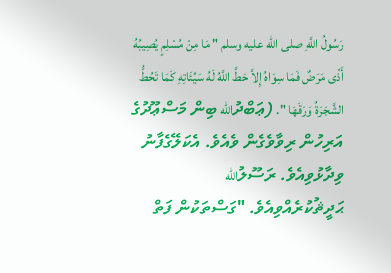رَسُولُ اللَّهِ صلى الله عليه وسلم " مَا مِنْ مُسْلِمٍ يُصِيبُهُ أَذًى مَرَضٌ فَمَا سِوَاهُ إِلاَّ حَطَّ اللَّهُ لَهُ سَيِّئَاتِهِ كَمَا تَحُطُّ الشَّجَرَةُ وَرَقَهَا ". (ޢަބްދުالله ބިން މަސްޢޫދުގެ އަރިހުން ރިވާވެގެން ވެއެވެ. އެކަލޭގެފާނު ވިދާޅުވިއެވެ. ރަސޫލުالله ޙަދީޘުކުރެއްވިއެވެ. "ގަސްތަކުން ފަތް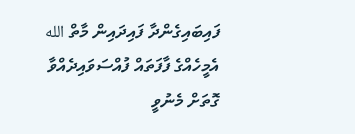ފައިބައިގެންދާ ފައިދައިން މާތް الله އެމީހެއްގެ ފާފަތައް ފުއްސަވައިދެއްވާ ގޮތަށް މެނުވީ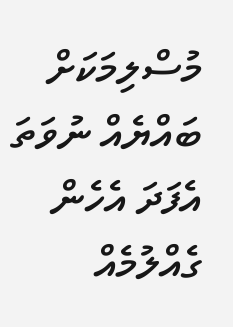މުސްލިމަކަށް ބައްޔެއް ނުވަތަ އެފަދަ އެހެން ގެއްލުމެއް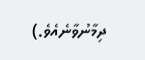ދިމާނުވާނެއެވެ.)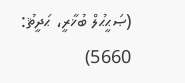(ޞަޙީޙުލް ބުޚާރީ، ޙަދީޘު: 5660)